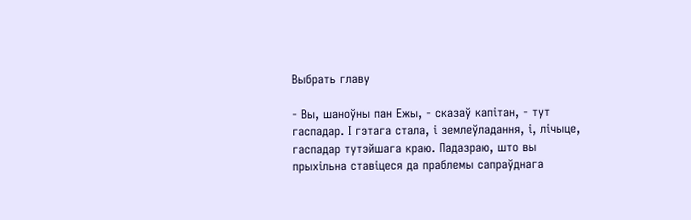Выбрать главу

- Вы, шаноўны пан Ежы, - сказаў капітан, - тут гаспадар. І гэтага стала, і землеўладання, і, лічыце, гаспадар тутэйшага краю. Падазраю, што вы прыхільна ставіцеся да праблемы сапраўднага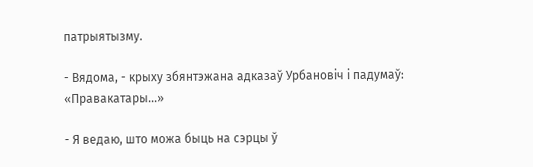патрыятызму.

- Вядома, - крыху збянтэжана адказаў Урбановіч і падумаў: «Правакатары...»

- Я ведаю, што можа быць на сэрцы ў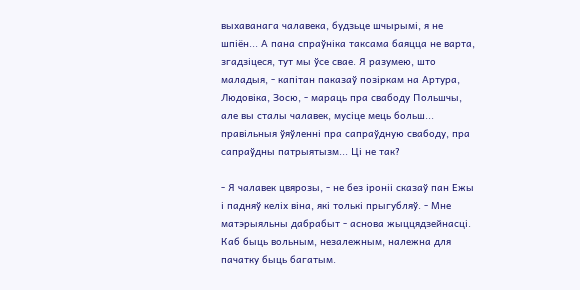выхаванага чалавека, будзьце шчырымі, я не шпіён... А пана спраўніка таксама баяцца не варта, згадзіцеся, тут мы ўсе свае. Я разумею, што маладыя, - капітан паказаў позіркам на Артура, Людовіка, Зосю, - мараць пра свабоду Польшчы, але вы сталы чалавек, мусіце мець больш... правільныя ўяўленні пра сапраўдную свабоду, пра сапраўдны патрыятызм... Ці не так?

- Я чалавек цвярозы, - не без іроніі сказаў пан Ежы і падняў келіх віна, які толькі прыгубляў. - Мне матэрыяльны дабрабыт - аснова жыццядзейнасці. Каб быць вольным, незалежным, належна для пачатку быць багатым.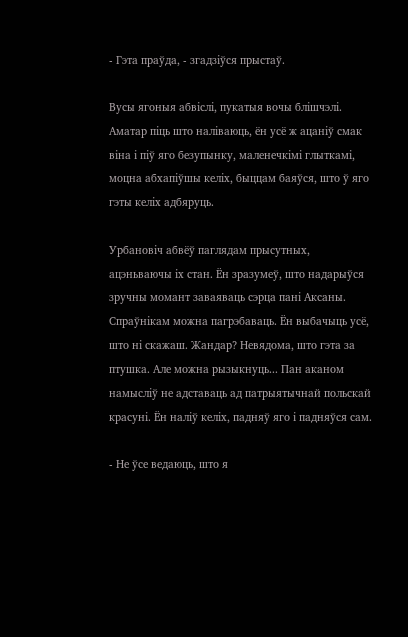- Гэта праўда, - згадзіўся прыстаў.

Вусы ягоныя абвіслі, пукатыя вочы блішчэлі. Аматар піць што наліваюць, ён усё ж ацаніў смак віна і піў яго безупынку, маленечкімі глыткамі, моцна абхапіўшы келіх, быццам баяўся, што ў яго гэты келіх адбяруць.

Урбановіч абвёў паглядам прысутных, ацэньваючы іх стан. Ён зразумеў, што надарыўся зручны момант заваяваць сэрца пані Аксаны. Спраўнікам можна пагрэбаваць. Ён выбачыць усё, што ні скажаш. Жандар? Невядома, што гэта за птушка. Але можна рызыкнуць... Пан аканом намысліў не адставаць ад патрыятычнай польскай красуні. Ён наліў келіх, падняў яго і падняўся сам.

- Не ўсе ведаюць, што я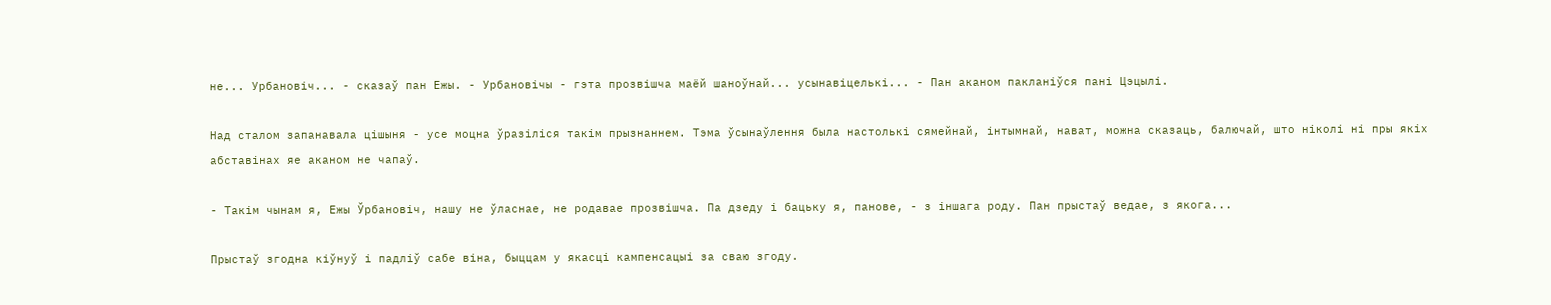не... Урбановіч... - сказаў пан Ежы. - Урбановічы - гэта прозвішча маёй шаноўнай... усынавіцелькі... - Пан аканом пакланіўся пані Цэцылі.

Над сталом запанавала цішыня - усе моцна ўразіліся такім прызнаннем. Тэма ўсынаўлення была настолькі сямейнай, інтымнай, нават, можна сказаць, балючай, што ніколі ні пры якіх абставінах яе аканом не чапаў.

- Такім чынам я, Ежы Ўрбановіч, нашу не ўласнае, не родавае прозвішча. Па дзеду і бацьку я, панове, - з іншага роду. Пан прыстаў ведае, з якога...

Прыстаў згодна кіўнуў і падліў сабе віна, быццам у якасці кампенсацыі за сваю згоду.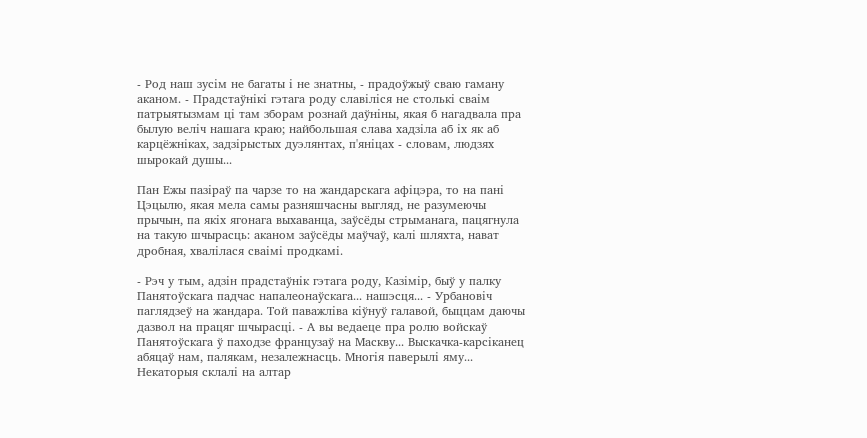- Род наш зусім не багаты і не знатны, - прадоўжыў сваю гаману аканом. - Прадстаўнікі гэтага роду славіліся не столькі сваім патрыятызмам ці там зборам рознай даўніны, якая б нагадвала пра былую веліч нашага краю; найбольшая слава хадзіла аб іх як аб карцёжніках, задзірыстых дуэлянтах, п'яніцах - словам, людзях шырокай душы...

Пан Ежы пазіраў па чарзе то на жандарскага афіцэра, то на пані Цэцылю, якая мела самы разняшчасны выгляд, не разумеючы прычын, па якіх ягонага выхаванца, заўсёды стрыманага, пацягнула на такую шчырасць: аканом заўсёды маўчаў, калі шляхта, нават дробная, хвалілася сваімі продкамі.

- Рэч у тым, адзін прадстаўнік гэтага роду, Казімір, быў у палку Панятоўскага падчас напалеонаўскага... нашэсця... - Урбановіч паглядзеў на жандара. Той паважліва кіўнуў галавой, быццам даючы дазвол на працяг шчырасці. - А вы ведаеце пра ролю войскаў Панятоўскага ў паходзе французаў на Маскву... Выскачка-карсіканец абяцаў нам, палякам, незалежнасць. Многія паверылі яму... Некаторыя склалі на алтар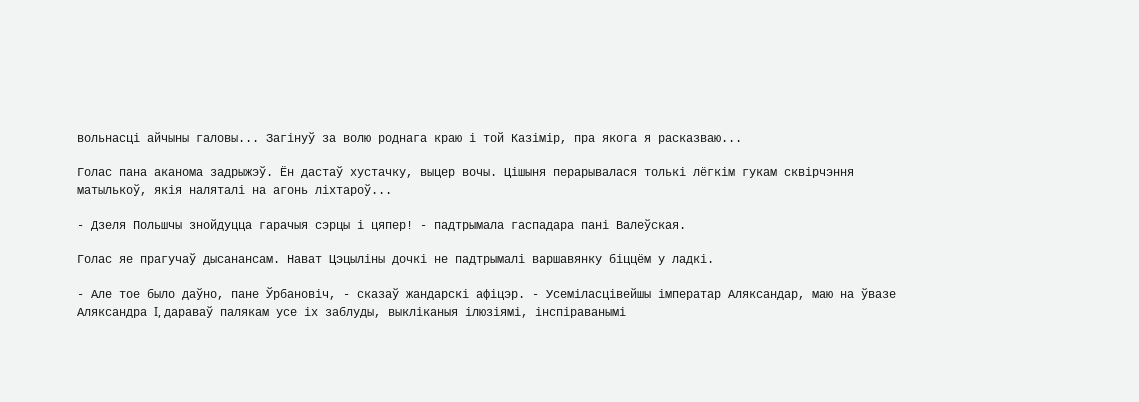вольнасці айчыны галовы... Загінуў за волю роднага краю і той Казімір, пра якога я расказваю...

Голас пана аканома задрыжэў. Ён дастаў хустачку, выцер вочы. Цішыня перарывалася толькі лёгкім гукам сквірчэння матылькоў, якія наляталі на агонь ліхтароў...

- Дзеля Польшчы знойдуцца гарачыя сэрцы і цяпер! - падтрымала гаспадара пані Валеўская.

Голас яе прагучаў дысанансам. Нават Цэцыліны дочкі не падтрымалі варшавянку біццём у ладкі.

- Але тое было даўно, пане Ўрбановіч, - сказаў жандарскі афіцэр. - Усеміласцівейшы імператар Аляксандар, маю на ўвазе Аляксандра I, дараваў палякам усе іх заблуды, выкліканыя ілюзіямі, інспіраванымі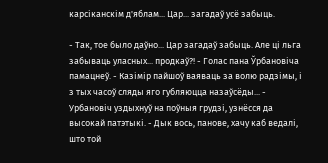карсіканскім д'яблам... Цар... загадаў усё забыць.

- Так, тое было даўно... Цар загадаў забыць. Але ці льга забываць уласных... продкаў?! - Голас пана Ўрбановіча памацнеў. - Казімір пайшоў ваяваць за волю радзімы, і з тых часоў сляды яго губляюцца назаўсёды... - Урбановіч уздыхнуў на поўныя грудзі, узнёсся да высокай патэтыкі. - Дык вось, панове, хачу каб ведалі, што той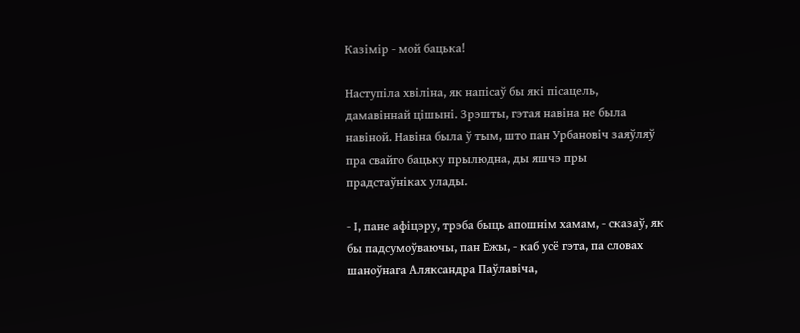Казімір - мой бацька!

Наступіла хвіліна, як напісаў бы які пісацель, дамавіннай цішыні. Зрэшты, гэтая навіна не была навіной. Навіна была ў тым, што пан Урбановіч заяўляў пра свайго бацьку прылюдна, ды яшчэ пры прадстаўніках улады.

- І, пане афіцэру, трэба быць апошнім хамам, - сказаў, як бы падсумоўваючы, пан Ежы, - каб усё гэта, па словах шаноўнага Аляксандра Паўлавіча,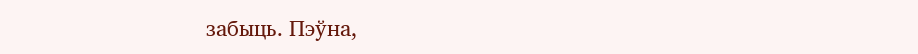забыць. Пэўна,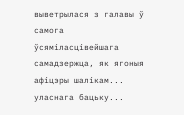выветрылася з галавы ў самога ўсяміласцівейшага самадзержца, як ягоныя афіцэры шалікам... уласнага бацьку...